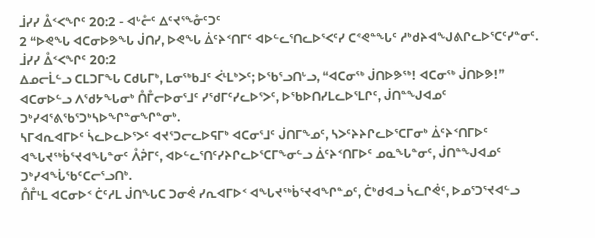ᒨᓯᓯ ᐂᑉᐸᖏᑦ 20:2 - ᐊᒡᓔᑦ ᐃᑦᔪᕐᖕᓁᑦᑐᑦ
2 “ᐅᕙᖓ ᐊᑕᓂᐅᕗᖓ ᒎᑎᓯ, ᐅᕙᖓ ᐄᑦᔨᑉᑎᒥᑦ ᐊᐅᓪᓚᕐᑎᓚᐅᕐᐸᑦᓯ ᑕᕝᕙᓐᖓᑦ ᓱᒃᑯᔨᐊᖑᕕᒋᓚᐅᕐᑕᑦᓯᓐᓂᑦ.
ᒨᓯᓯ ᐂᑉᐸᖏᑦ 20:2
ᐃᓄᓕᒫᓪᓗ ᑕᒪᑐᒥᖓ ᑕᑯᒐᒥᒃ, ᒪᓂᖅᑲᒧᑦ ᐹᒻᒪᒃᐳᑦ; ᐅᖃᕐᓗᑎᒡᓗ, “ᐊᑕᓂᖅ ᒎᑎᐅᕗᖅ! ᐊᑕᓂᖅ ᒎᑎᐅᕗ!”
ᐊᑕᓂᐅᓪᓗ ᐱᖁᔭᖓᓂᒃ ᑍᒤᓕᐅᓂᕐᒧᑦ ᓯᖁᒥᑦᓯᓚᐅᕐᐳᑦ, ᐅᖃᐅᑎᓯᒪᓚᐅᕐᒪᒋᑦ, ᒎᑎᓐᖑᐊᓄᑦ ᑐᒃᓯᐊᕐᕕᖃᕐᑐᒃᓴᐅᖏᓐᓂᖏᓐᓂᒃ.
ᓴᒥᐊᕆᐊᒥᐅᑦ ᓵᓚᐅᓚᐅᕐᐳᑦ ᐊᔪᕐᑐᓕᓚᐅᕋᒥᒃ ᐊᑕᓂᕐᒧᑦ ᒎᑎᒥᖕᓄᑦ, ᓴᐳᑦᔨᔨᒋᓚᐅᕐᑕᒥᓂᒃ ᐄᑦᔨᑉᑎᒥᐅᑦ ᐊᖓᔪᖅᑳᕐᔪᐊᖓᓐᓂᑦ ᐰᕉᒥᑦ, ᐊᐅᓪᓚᕐᑎᑦᓯᔨᒋᓚᐅᕐᑕᒥᖕᓂᓪᓗ ᐄᑦᔨᑉᑎᒥᐅᑦ ᓄᓇᖓᓐᓂᑦ, ᒎᑎᓐᖑᐊᓄᑦ ᑐᒃᓯᐊᖔᖃᑦᑕᓕᕐᓗᑎᒃ.
ᑍᒤᒻᒪ ᐊᑕᓂᐅᑉ ᑖᑦᓱᒪ ᒎᑎᖓᑕ ᑐᓂᕚ ᓯᕆᐊᒥᐅᑉ ᐊᖓᔪᖅᑳᕐᔪᐊᖏᓐᓄᑦ, ᑖᒃᑯᐊᓗ ᓵᓚᒋᕚᑦ, ᐅᓄᕐᑐᕐᔪᐊᓪᓗ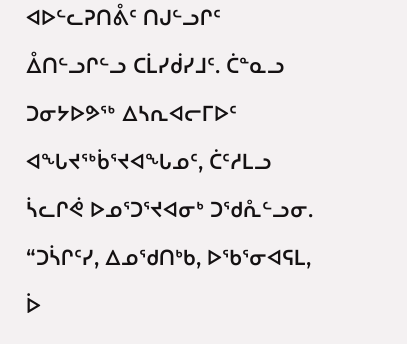ᐊᐅᓪᓚᕈᑎᕔᑦ ᑎᒍᓪᓗᒋᑦ ᐂᑎᓪᓗᒋᓪᓗ ᑕᒫᓯᑰᓯᒧᑦ. ᑖᓐᓇᓗ ᑐᓂᔭᐅᕗᖅ ᐃᓴᕆᐊᓕᒥᐅᑦ ᐊᖓᔪᖅᑳᕐᔪᐊᖓᓄᑦ, ᑖᑦᓱᒪᓗ ᓵᓚᒋᕚ ᐅᓄᕐᑐᕐᔪᐊᓂᒃ ᑐᖁᕅᓪᓗᓂ.
“ᑐᓵᒋᑦᓯ, ᐃᓄᖁᑎᒃᑲ, ᐅᖃᕐᓂᐊᕋᒪ, ᐆ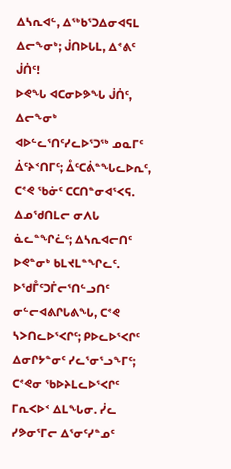ᐃᓴᕆᐊᓪ, ᐃᖅᑲᕐᑐᐃᓂᐊᕋᒪ ᐃᓕᖕᓂᒃ; ᒎᑎᐅᒐᒪ, ᐃᕝᕕᑦ ᒎᑏᑦ!
ᐅᕙᖓ ᐊᑕᓂᐅᕗᖓ ᒎᑏᑦ, ᐃᓕᖕᓂᒃ ᐊᐅᓪᓚᕐᑎᑦᓯᓚᐅᕐᑐᖅ ᓄᓇᒥᑦ ᐄᑦᔨᑉᑎᒥᑦ; ᐂᑦᑕᕖᓐᖓᓚᐅᕆᑦ, ᑕᕝᕙ ᖃᓃᑦ ᑕᑕᑎᓐᓂᐊᕐᐸᕋ.
ᐃᓄᖁᑎᒪᓕ ᓂᐱᒐ ᓈᓚᓐᖏᓛᑦ; ᐃᓴᕆᐊᓕᑎᑦ ᐅᕙᓐᓂᒃ ᑲᒪᔪᒪᓐᖏᓚᑦ.
ᐅᖁᒤᑦᑐᒦᓕᕐᑎᓪᓗᑎᑦ ᓂᓪᓕᐊᕕᒋᒐᕕᖓ, ᑕᕝᕙ ᓴᐳᑎᓚᐅᕐᐸᒋᑦ; ᑭᐅᓚᐅᕐᐸᒋᑦ ᐃᓂᒋᔭᓐᓂᑦ ᓯᓚᕐᓂᕐᓗᖕᒥᑦ; ᑕᕝᕙᓂ ᖃᐅᔨᒪᓚᐅᕐᐸᒋᑦ ᒥᕆᐸᐅᑉ ᐃᒪᖓᓂ. ᓰᓚ
ᓯᕗᓂᕐᒥᓕ ᐃᕐᓂᑦᓯᓐᓄᑦ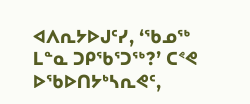ᐊᐱᕆᔭᐅᒍᑦᓯ, ‘ᖃᓄᖅ ᒪᓐᓇ ᑐᑭᖃᕐᑐᖅ?’ ᑕᕝᕙ ᐅᖃᐅᑎᔭᒃᓴᕆᕙᑦ,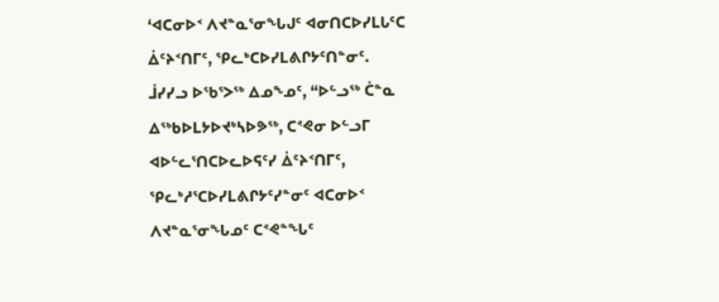‘ᐊᑕᓂᐅᑉ ᐱᔪᓐᓇᕐᓂᖓᒍᑦ ᐊᓂᑎᑕᐅᓯᒪᒐᑦᑕ ᐄᑦᔨᑉᑎᒥᑦ, ᕿᓚᒃᑕᐅᓯᒪᕕᒋᔭᑦᑎᓐᓂᑦ.
ᒨᓯᓯᓗ ᐅᖃᕐᐳᖅ ᐃᓄᖕᓄᑦ, “ᐅᓪᓗᖅ ᑖᓐᓇ ᐃᖅᑲᐅᒪᔭᐅᔪᒃᓴᐅᕗᖅ, ᑕᕝᕙᓂ ᐅᓪᓗᒥ ᐊᐅᓪᓚᕐᑎᑕᐅᓚᐅᕋᑦᓯ ᐄᑦᔨᑉᑎᒥᑦ, ᕿᓚᒃᓱᕐᑕᐅᓯᒪᕕᒋᔭᑦᓯᓐᓂᑦ ᐊᑕᓂᐅᑉ ᐱᔪᓐᓇᕐᓂᖓᓄᑦ ᑕᕝᕙᓐᖓᑦ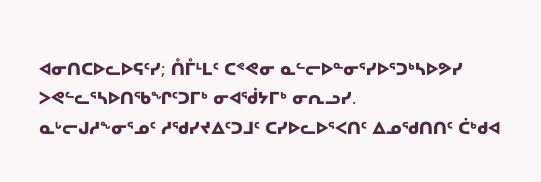ᐊᓂᑎᑕᐅᓚᐅᕋᑦᓯ; ᑍᒤᒻᒪᑦ ᑕᕝᕙᓂ ᓇᓪᓕᐅᓐᓂᕐᓯᐅᕐᑐᒃᓴᐅᕗᓯ ᐳᕙᓪᓚᕐᓴᐅᑎᖃᖏᑦᑐᒥᒃ ᓂᐊᖂᔭᒥᒃ ᓂᕆᓗᓯ.
ᓇᒡᓕᒍᓱᖕᓂᕐᓄᑦ ᓱᖁᓯᔪᐃᑦᑐᒧᑦ ᑕᓯᐅᓚᐅᕐᐸᑎᑦ ᐃᓄᖁᑎᑎᑦ ᑖᒃᑯᐊ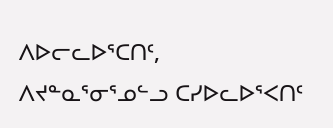ᐱᐅᓕᓚᐅᕐᑕᑎᑦ, ᐱᔪᓐᓇᕐᓂᕐᓄᓪᓗ ᑕᓯᐅᓚᐅᕐᐸᑎᑦ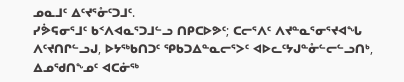ᓄᓇᒧᑦ ᐃᑦᔪᕐᓁᑦᑐᒧᑦ.
ᓯᕘᕋᓂᕐᒧᑦ ᑲᑉᐱᐊᓇᕐᑐᒧᓪᓗ ᑎᑭᑕᐅᕗᑦ; ᑕᓕᕐᐱᑦ ᐱᔪᓐᓇᕐᓂᕐᔪᐊᖓ ᐱᑦᔪᑎᒋᓪᓗᒍ, ᐅᔭᖅᑲᑎᑐᑦ ᕿᑲᑐᐃᓐᓇᓕᕐᐳᑦ ᐊᐅᓚᑦᔭᒍᓐᓁᓪᓕᓪᓗᑎᒃ, ᐃᓄᖁᑎᖕᓄᑦ ᐊᑕᓃᖅ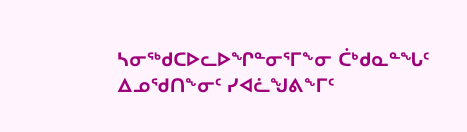ᓴᓂᖅᑯᑕᐅᓚᐅᖏᓐᓂᕐᒥᖕᓂ ᑖᒃᑯᓇᓐᖓᑦ ᐃᓄᖁᑎᖕᓂᑦ ᓯᐊᓛᖑᕕᖕᒥᑦ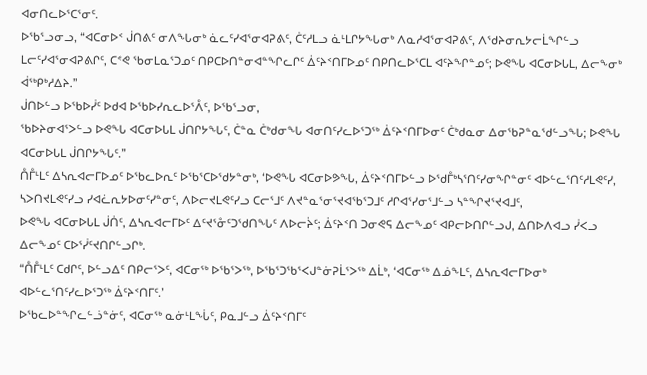ᐊᓂᑎᓚᐅᕐᑕᕐᓂᑦ.
ᐅᖃᕐᓗᓂᓗ, “ᐊᑕᓂᐅᑉ ᒎᑎᕕᑦ ᓂᐱᖓᓂᒃ ᓈᓚᑦᓯᐊᕐᓂᐊᕈᕕᑦ, ᑖᑦᓱᒪᓗ ᓈᒻᒪᒋᔭᖓᓂᒃ ᐱᓇᓱᐊᕐᓂᐊᕈᕕᑦ, ᐱᖁᔨᓂᕆᔭᓕᒫᖏᓪᓗ ᒪᓕᑦᓯᐊᕐᓂᐊᕈᕕᒋᑦ, ᑕᕝᕙ ᖃᓂᒪᓇᕐᑐᓄᑦ ᑎᑭᑕᐅᑎᓐᓂᐊᓐᖏᓚᒋᑦ ᐄᑦᔨᑉᑎᒥᐅᓄᑦ ᑎᑭᑎᓚᐅᕐᑕᒪ ᐊᑦᔨᖏᓐᓄᑦ; ᐅᕙᖓ ᐊᑕᓂᐅᒐᒪ, ᐃᓕᖕᓂᒃ ᐋᖅᑭᒃᓱᐃᔨ.”
ᒎᑎᐅᓪᓗ ᐅᖃᐅᓰᑦ ᐅᑯᐊ ᐅᖃᐅᓯᕆᓚᐅᕐᐰᑦ, ᐅᖃᕐᓗᓂ,
ᖃᐅᔨᓂᐊᕐᐳᓪᓗ ᐅᕙᖓ ᐊᑕᓂᐅᒐᒪ ᒎᑎᒋᔭᖓᑦ, ᑖᓐᓇ ᑖᒃᑯᓂᖓ ᐊᓂᑎᑦᓯᓚᐅᕐᑐᖅ ᐄᑦᔨᑉᑎᒥᐅᓂᑦ ᑖᒃᑯᓇᓂ ᐃᓂᖃᕈᓐᓇᖁᓪᓗᖓ; ᐅᕙᖓ ᐊᑕᓂᐅᒐᒪ ᒎᑎᒋᔭᖓᑦ.”
ᑍᒤᒻᒪᑦ ᐃᓴᕆᐊᓕᒥᐅᓄᑦ ᐅᖃᓚᐅᕆᑦ ᐅᖃᕐᑕᐅᖁᔭᓐᓂᒃ, ‘ᐅᕙᖓ ᐊᑕᓂᐅᕗᖓ, ᐄᑦᔨᑉᑎᒥᐅᓪᓗ ᐅᖁᒤᒃᓴᕐᑎᑦᓯᓂᖏᓐᓂᑦ ᐊᐅᓪᓚᕐᑎᑦᓱᒪᕙᑦᓯ, ᓴᐳᑎᔪᒪᕙᑦᓯᓗ ᓯᐊᓛᕆᔭᐅᓂᑦᓯᓐᓂᑦ, ᐱᐅᓕᔪᒪᕙᑦᓯᓗ ᑕᓕᕐᒧᑦ ᐱᔪᓐᓇᕐᓂᕐᔪᐊᖃᕐᑐᒧᑦ ᓱᒋᐊᕐᓯᓂᕐᒧᓪᓗ ᓴᓐᖏᔪᕐᔪᐊᒧᑦ,
ᐅᕙᖓ ᐊᑕᓂᐅᒐᒪ ᒎᑏᑦ, ᐃᓴᕆᐊᓕᒥᐅᑦ ᐃᑦᔪᕐᓁᑦᑐᖁᑎᖓᑦ ᐱᐅᓕᔩᑦ; ᐄᑦᔨᑉᑎ ᑐᓂᕙᕋ ᐃᓕᖕᓄᑦ ᐊᑭᓕᐅᑎᒋᓪᓗᒍ, ᐃᑎᐅᐱᐊᓗ ᓰᐸᓗ ᐃᓕᖕᓄᑦ ᑕᐅᕐᓰᑦᔪᑎᒋᓪᓗᒋᒃ.
“ᑍᒤᒻᒪᑦ ᑕᑯᒋᑦ, ᐅᓪᓗᐃᑦ ᑎᑭᓕᕐᐳᑦ, ᐊᑕᓂᖅ ᐅᖃᕐᐳᖅ, ᐅᖃᕐᑐᖃᕐᐸᒍᓐᓃᕈᒫᕐᐳᖅ ᐃᒫᒃ, ‘ᐊᑕᓂᖅ ᐃᓅᖕᒪᑦ, ᐃᓴᕆᐊᓕᒥᐅᓂᒃ ᐊᐅᓪᓚᕐᑎᑦᓯᓚᐅᕐᑐᖅ ᐄᑦᔨᑉᑎᒥᑦ.’
ᐅᖃᓚᐅᓐᖏᓚᓪᓘᓐᓃᑦ, ᐊᑕᓂᖅ ᓇᓃᒻᒪᖔᑦ, ᑭᓇᒧᓪᓗ ᐄᑦᔨᑉᑎᒥᑦ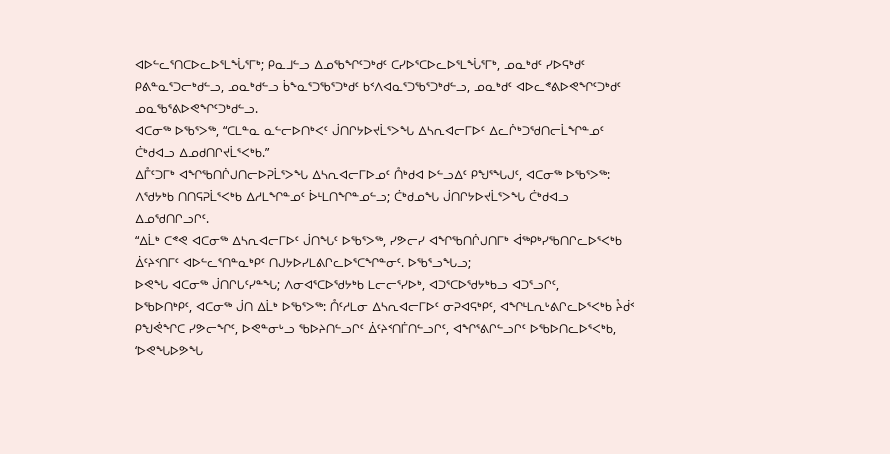ᐊᐅᓪᓚᕐᑎᑕᐅᓚᐅᕐᒪᖔᕐᒥᒃ; ᑭᓇᒧᓪᓗ ᐃᓄᖃᖏᑦᑐᒃᑯᑦ ᑕᓯᐅᕐᑕᐅᓚᐅᕐᒪᖔᕐᒥᒃ, ᓄᓇᒃᑯᑦ ᓯᐅᕋᒃᑯᑦ ᑭᕕᓐᓇᕐᑐᓕᒃᑯᓪᓗ, ᓄᓇᒃᑯᓪᓗ ᑳᖕᓇᕐᑐᖃᕐᑐᒃᑯᑦ ᑲᑉᐱᐊᓇᕐᑐᖃᕐᑐᒃᑯᓪᓗ, ᓄᓇᒃᑯᑦ ᐊᐅᓚᕝᕕᐅᕙᖏᑦᑐᒃᑯᑦ ᓄᓇᖃᕐᕕᐅᕙᖏᑦᑐᒃᑯᓪᓗ.
ᐊᑕᓂᖅ ᐅᖃᕐᐳᖅ, “ᑕᒪᓐᓇ ᓇᓪᓕᐅᑎᒃᐸᑦ ᒎᑎᒋᔭᐅᔪᒫᕐᐳᖓ ᐃᓴᕆᐊᓕᒥᐅᑦ ᐃᓚᒌᒃᑐᖁᑎᓕᒫᖏᓐᓄᑦ ᑖᒃᑯᐊᓗ ᐃᓄᑯᑎᒋᔪᒫᕐᐸᒃᑲ.”
ᐃᒤᑦᑐᒥᒃ ᐊᖏᖃᑎᒌᒍᑎᓕᐅᕈᒫᕐᐳᖓ ᐃᓴᕆᐊᓕᒥᐅᓄᑦ ᑍᒃᑯᐊ ᐅᓪᓗᐃᑦ ᑭᖑᕐᖓᒍᑦ, ᐊᑕᓂᖅ ᐅᖃᕐᐳᖅ: ᐱᖁᔭᒃᑲ ᑎᑎᕋᕈᒫᕐᐸᒃᑲ ᐃᓱᒪᖏᓐᓄᑦ ᐆᒻᒪᑎᖏᓐᓄᓪᓗ; ᑖᒃᑯᓄᖓ ᒎᑎᒋᔭᐅᔪᒫᕐᐳᖓ ᑖᒃᑯᐊᓗ ᐃᓄᖁᑎᒋᓗᒋᑦ.
“ᐃᒫᒃ ᑕᕝᕙ ᐊᑕᓂᖅ ᐃᓴᕆᐊᓕᒥᐅᑦ ᒎᑎᖓᑦ ᐅᖃᕐᐳᖅ, ᓯᕗᓕᓯ ᐊᖏᖃᑎᒌᒍᑎᒥᒃ ᐋᖅᑭᒃᓯᖃᑎᒋᓚᐅᕐᐸᒃᑲ ᐄᑦᔨᑉᑎᒥᑦ ᐊᐅᓪᓚᕐᑎᓐᓇᒃᑭᑦ ᑎᒍᔭᐅᓯᒪᕕᒋᓚᐅᕐᑕᖏᓐᓂᑦ. ᐅᖃᕐᓗᖓᓗ;
ᐅᕙᖓ ᐊᑕᓂᖅ ᒎᑎᒋᒐᑦᓯᓐᖓ; ᐱᓂᐊᕐᑕᐅᖁᔭᒃᑲ ᒪᓕᓕᕐᓯᐅᒃ, ᐊᑐᕐᑕᐅᖁᔭᒃᑲᓗ ᐊᑐᕐᓗᒋᑦ,
ᐅᖃᐅᑎᒃᑭᑦ, ᐊᑕᓂᖅ ᒎᑎ ᐃᒫᒃ ᐅᖃᕐᐳᖅ: ᑍᑦᓱᒪᓂ ᐃᓴᕆᐊᓕᒥᐅᑦ ᓂᕈᐊᕋᒃᑭᑦ, ᐊᖏᒻᒪᕆᒡᕕᒋᓚᐅᕐᐸᒃᑲ ᔧᑰᑉ ᑭᖑᕚᖏᑕ ᓯᕗᓕᖏᑦ, ᐅᕙᓐᓂᒡᓗ ᖃᐅᔨᑎᓪᓗᒋᑦ ᐄᑦᔨᑉᑎᒦᑎᓪᓗᒋᑦ, ᐊᖏᕐᕕᒋᓪᓗᒋᑦ ᐅᖃᐅᑎᓚᐅᕐᐸᒃᑲ, ‘ᐅᕙᖓᐅᕗᖓ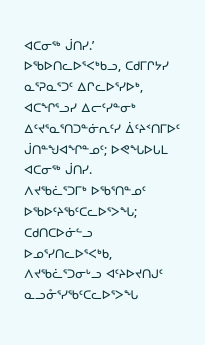ᐊᑕᓂᖅ ᒎᑎᓯ.’
ᐅᖃᐅᑎᓚᐅᕐᐸᒃᑲᓗ, ᑕᑯᒥᒋᔭᓯ ᓇᕐᕈᓇᕐᑐᑦ ᐃᒋᓚᐅᕐᓯᐅᒃ, ᐊᑕᖏᕐᓗᓯ ᐃᓕᑦᓯᓐᓂᒃ ᐃᑦᔪᕐᓇᕐᑎᑐᓐᓃᕆᑦᓯ ᐄᑦᔨᑉᑎᒥᐅᑦ ᒎᑎᓐᖑᐊᖏᓐᓄᑦ; ᐅᕙᖓᐅᒐᒪ ᐊᑕᓂᖅ ᒎᑎᓯ.
ᐱᔪᖃᓛᕐᑐᒥᒃ ᐅᖃᕐᑎᓐᓄᑦ ᐅᖃᐅᑦᔨᖃᑦᑕᓚᐅᕐᐳᖓ; ᑕᑯᑎᑕᐅᓃᓪᓗ ᐅᓄᕐᓯᑎᓚᐅᕐᐸᒃᑲ, ᐱᔪᖃᓛᕐᑐᓂᒡᓗ ᐊᑦᔨᐅᔪᑎᒍᑦ ᓇᓗᓁᕐᓯᖃᑦᑕᓚᐅᕐᐳᖓ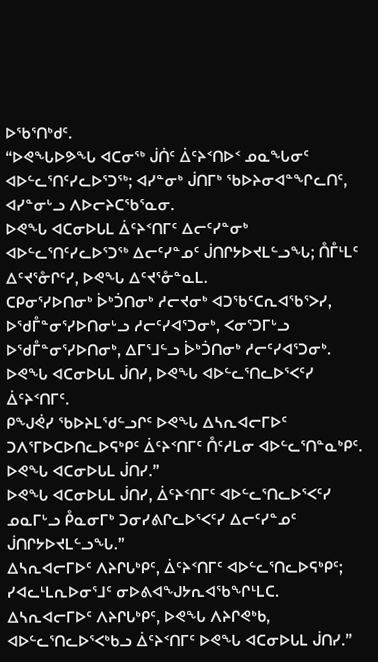ᐅᖃᕐᑎᒃᑯᑦ.
“ᐅᕙᖓᐅᕗᖓ ᐊᑕᓂᖅ ᒎᑏᑦ ᐄᑦᔨᑉᑎᐅᑉ ᓄᓇᖓᓂᑦ ᐊᐅᓪᓚᕐᑎᑦᓯᓚᐅᕐᑐᖅ; ᐊᓯᓐᓂᒃ ᒎᑎᒥᒃ ᖃᐅᔨᓂᐊᓐᖏᓚᑎᑦ, ᐊᓯᓐᓂᒡᓗ ᐱᐅᓕᔨᑕᖃᕐᓇᓂ.
ᐅᕙᖓ ᐊᑕᓂᐅᒐᒪ ᐄᑦᔨᑉᑎᒥᑦ ᐃᓕᑦᓯᓐᓂᒃ ᐊᐅᓪᓚᕐᑎᑦᓯᓚᐅᕐᑐᖅ ᐃᓕᑦᓯᓐᓄᑦ ᒎᑎᒋᔭᐅᔪᒪᓪᓗᖓ; ᑍᒤᒻᒪᑦ ᐃᑦᔪᕐᓁᒋᑦᓯ, ᐅᕙᖓ ᐃᑦᔪᕐᓁᓐᓇᒪ.
ᑕᑭᓂᕐᓯᐅᑎᓂᒃ ᐆᒃᑑᑎᓂᒃ ᓱᓕᔪᓂᒃ ᐊᑐᖃᑦᑕᕆᐊᖃᕐᐳᓯ, ᐅᖁᒤᓐᓂᕐᓯᐅᑎᓂᒡᓗ ᓱᓕᑦᓯᐊᕐᑐᓂᒃ, ᐸᓂᕐᑐᒥᒡᓗ ᐅᖁᒤᓐᓂᕐᓯᐅᑎᓂᒃ, ᐃᒥᕐᒧᓪᓗ ᐆᒃᑑᑎᓂᒃ ᓱᓕᑦᓯᐊᕐᑐᓂᒃ. ᐅᕙᖓ ᐊᑕᓂᐅᒐᒪ ᒎᑎᓯ, ᐅᕙᖓ ᐊᐅᓪᓚᕐᑎᓚᐅᕐᐸᑦᓯ ᐄᑦᔨᑉᑎᒥᑦ.
ᑭᖑᕚᓯ ᖃᐅᔨᒪᖁᓪᓗᒋᑦ ᐅᕙᖓ ᐃᓴᕆᐊᓕᒥᐅᑦ ᑐᐱᕐᒥᐅᑕᐅᑎᓚᐅᕋᒃᑭᑦ ᐄᑦᔨᑉᑎᒥᑦ ᑍᑦᓱᒪᓂ ᐊᐅᓪᓚᕐᑎᓐᓇᒃᑭᑦ. ᐅᕙᖓ ᐊᑕᓂᐅᒐᒪ ᒎᑎᓯ.”
ᐅᕙᖓ ᐊᑕᓂᐅᒐᒪ ᒎᑎᓯ, ᐄᑦᔨᑉᑎᒥᑦ ᐊᐅᓪᓚᕐᑎᓚᐅᕐᐸᑦᓯ ᓄᓇᒥᒡᓗ ᑬᓇᓂᒥᒃ ᑐᓂᓯᕕᒋᓚᐅᕐᐸᑦᓯ ᐃᓕᑦᓯᓐᓄᑦ ᒎᑎᒋᔭᐅᔪᒪᓪᓗᖓ.”
ᐃᓴᕆᐊᓕᒥᐅᑦ ᐱᔨᒋᒐᒃᑭᑦ, ᐄᑦᔨᑉᑎᒥᑦ ᐊᐅᓪᓚᕐᑎᓚᐅᕋᒃᑭᑦ; ᓯᐊᓚᒻᒪᕆᐅᓂᕐᒧᑦ ᓂᐅᕕᐊᖑᔭᕆᐊᖃᖏᒻᒪᑕ.
ᐃᓴᕆᐊᓕᒥᐅᑦ ᐱᔨᒋᒐᒃᑭᑦ, ᐅᕙᖓ ᐱᔨᒋᕙᒃᑲ, ᐊᐅᓪᓚᕐᑎᓚᐅᕐᐸᒃᑲᓗ ᐄᑦᔨᑉᑎᒥᑦ ᐅᕙᖓ ᐊᑕᓂᐅᒐᒪ ᒎᑎᓯ.”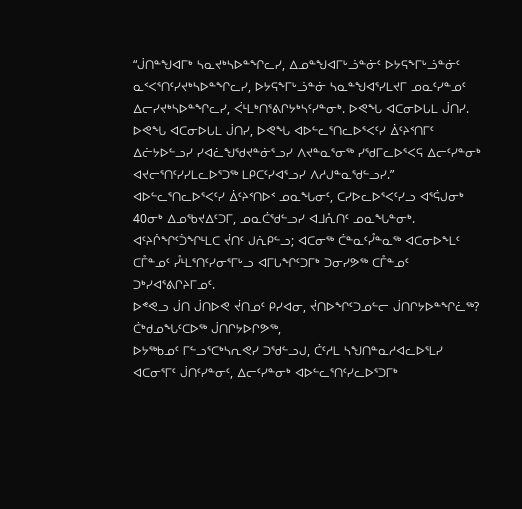“ᒎᑎᓐᖑᐊᒥᒃ ᓴᓇᔪᒃᓴᐅᓐᖏᓚᓯ, ᐃᓄᓐᖑᐊᒥᒡᓘᓐᓃᑦ ᐅᔭᕋᖕᒥᒡᓘᓐᓃᑦ ᓇᑉᐸᕐᑎᑦᓯᔪᒃᓴᐅᓐᖏᓚᓯ, ᐅᔭᕋᖕᒥᒡᓘᓐᓃ ᓴᓇᓐᖑᐊᕐᓯᒪᔪᒥ ᓄᓇᑦᓯᓐᓄᑦ ᐃᓕᓯᔪᒃᓴᐅᓐᖏᓚᓯ, ᐹᒻᒪᒃᑎᕐᕕᒋᔭᒃᓴᑦᓯᓐᓂᒃ. ᐅᕙᖓ ᐊᑕᓂᐅᒐᒪ ᒎᑎᓯ.
ᐅᕙᖓ ᐊᑕᓂᐅᒐᒪ ᒎᑎᓯ, ᐅᕙᖓ ᐊᐅᓪᓚᕐᑎᓚᐅᕐᐸᑦᓯ ᐄᑦᔨᑉᑎᒥᑦ ᐃᓖᔭᐅᓪᓗᓯ ᓯᐊᓛᖑᖁᔪᓐᓃᕐᓗᓯ ᐱᔪᓐᓇᕐᓂᖅ ᓯᖁᒥᓚᐅᕐᐸᕋ ᐃᓕᑦᓯᓐᓂᒃ ᐊᔪᓕᕐᑎᑦᓯᓯᒪᓚᐅᕐᑐᖅ ᒪᑭᑕᑦᓯᐊᕐᓗᓯ ᐱᓱᒍᓐᓇᖁᓪᓗᓯ.”
ᐊᐅᓪᓚᕐᑎᓚᐅᕐᐸᑦᓯ ᐄᑦᔨᑉᑎᐅᑉ ᓄᓇᖓᓂᑦ, ᑕᓯᐅᓚᐅᕐᐸᑦᓯᓗ ᐊᕐᕌᒍᓂᒃ 40ᓂᒃ ᐃᓄᖃᔪᐃᑦᑐᒥ, ᓄᓇᑖᖁᓪᓗᓯ ᐊᒧᕅᑎᑦ ᓄᓇᖓᓐᓂᒃ.
ᐊᑦᔨᒌᖏᑦᑑᖏᒻᒪᑕ ᔫᑎᑦ ᒍᕇᑭᓪᓗ; ᐊᑕᓂᖅ ᑖᓐᓇᑦᓮᓐᓇᖅ ᐊᑕᓂᐅᖕᒪᑦ ᑕᒤᓐᓄᑦ ᓮᒻᒪᕐᑎᑦᓯᓂᕐᒥᒡᓗ ᐊᒥᒐᖏᑦᑐᒥᒃ ᑐᓂᓯᕗᖅ ᑕᒤᓐᓄᑦ ᑐᒃᓯᐊᕐᕕᒋᔨᒥᓄᑦ.
ᐅᕝᕙᓗ ᒎᑎ ᒎᑎᐅᕙ ᔫᑎᓄᑦ ᑭᓯᐊᓂ, ᔫᑎᐅᖏᑦᑐᓄᓪᓕ ᒎᑎᒋᔭᐅᓐᖏᓛᖅ? ᑖᒃᑯᓄᖓᑦᑕᐅᖅ ᒎᑎᒋᔭᐅᒋᕗᖅ,
ᐅᔭᖅᑲᓄᑦ ᒥᓪᓗᕐᑕᒃᓴᕆᕙᓯ ᑐᖁᓪᓗᒍ, ᑖᑦᓱᒪ ᓴᖑᑎᓐᓇᓱᐊᓚᐅᕐᒪᓯ ᐊᑕᓂᕐᒥᑦ ᒎᑎᑦᓯᓐᓂᑦ, ᐃᓕᑦᓯᓐᓂᒃ ᐊᐅᓪᓚᕐᑎᑦᓯᓚᐅᕐᑐᒥᒃ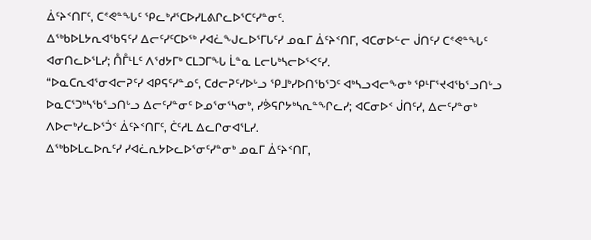ᐄᑦᔨᑉᑎᒥᑦ, ᑕᕝᕙᓐᖓᑦ ᕿᓚᒃᓱᕐᑕᐅᓯᒪᕕᒋᓚᐅᕐᑕᑦᓯᓐᓂᑦ.
ᐃᖅᑲᐅᒪᔭᕆᐊᖃᕋᑦᓯ ᐃᓕᑦᓯᑦᑕᐅᖅ ᓯᐊᓛᖑᓚᐅᕐᒥᒐᑦᓯ ᓄᓇᒥ ᐄᑦᔨᑉᑎᒥ, ᐊᑕᓂᐅᓪᓕ ᒎᑎᑦᓯ ᑕᕝᕙᓐᖓᑦ ᐊᓂᑎᓚᐅᕐᒪᓯ; ᑍᒤᒻᒪᑦ ᐱᖁᔭᒥᒃ ᑕᒪᑐᒥᖓ ᒫᓐᓇ ᒪᓕᒐᒃᓴᓕᐅᕐᐸᑦᓯ.
“ᐅᓇᑕᕆᐊᕐᓂᐊᓕᕈᑦᓯ ᐊᑭᕋᑦᓯᓐᓄᑦ, ᑕᑯᓕᕈᑦᓯᐅᒡᓗ ᕿᒧᒃᓯᐅᑎᖃᕐᑐᑦ ᐊᒃᓴᓗᐊᓕᖕᓂᒃ ᕿᒻᒥᕐᔪᐊᖃᕐᓗᑎᒡᓗ ᐅᓇᑕᕐᑐᒃᓴᖃᕐᓗᑎᒡᓗ ᐃᓕᑦᓯᓐᓂᑦ ᐅᓄᕐᓂᕐᓴᓂᒃ, ᓯᕘᕋᒋᔭᒃᓴᕆᓐᖏᓚᓯ; ᐊᑕᓂᐅᑉ ᒎᑎᑦᓯ, ᐃᓕᑦᓯᓐᓂᒃ ᐱᐅᓕᒃᓯᓚᐅᕐᑑᑉ ᐄᑦᔨᑉᑎᒥᑦ, ᑖᑦᓱᒪ ᐃᓚᒋᓂᐊᕐᒪᓯ.
ᐃᖅᑲᐅᒪᓚᐅᕆᑦᓯ ᓯᐊᓛᕆᔭᐅᓚᐅᕐᓂᑦᓯᓐᓂᒃ ᓄᓇᒥ ᐄᑦᔨᑉᑎᒥ,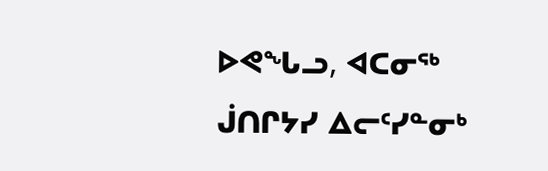ᐅᕙᖓᓗ, ᐊᑕᓂᖅ ᒎᑎᒋᔭᓯ ᐃᓕᑦᓯᓐᓂᒃ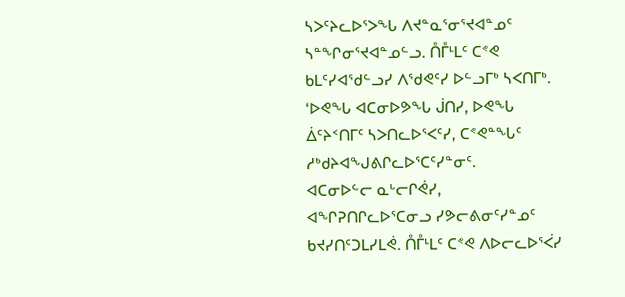ᓴᐳᑦᔨᓚᐅᕐᐳᖓ ᐱᔪᓐᓇᕐᓂᕐᔪᐊᓐᓄᑦ ᓴᓐᖏᓂᕐᔪᐊᓐᓄᓪᓗ. ᑍᒤᒻᒪᑦ ᑕᕝᕙ ᑲᒪᑦᓯᐊᖁᓪᓗᓯ ᐱᖁᕙᑦᓯ ᐅᓪᓗᒥᒃ ᓴᐸᑎᒥᒃ.
‘ᐅᕙᖓ ᐊᑕᓂᐅᕗᖓ ᒎᑎᓯ, ᐅᕙᖓ ᐄᑦᔨᑉᑎᒥᑦ ᓴᐳᑎᓚᐅᕐᐸᑦᓯ, ᑕᕝᕙᓐᖓᑦ ᓱᒃᑯᔨᐊᖑᕕᒋᓚᐅᕐᑕᑦᓯᓐᓂᑦ.
ᐊᑕᓂᐅᓪᓕ ᓇᒡᓕᒋᕚᓯ, ᐊᖏᕈᑎᒋᓚᐅᕐᑕᓂᓗ ᓯᕗᓕᕕᓂᑦᓯᓐᓄᑦ ᑲᔪᓯᑎᑦᑐᒪᓯᒪᕚ. ᑍᒤᒻᒪᑦ ᑕᕝᕙ ᐱᐅᓕᓚᐅᕐᐹᓯ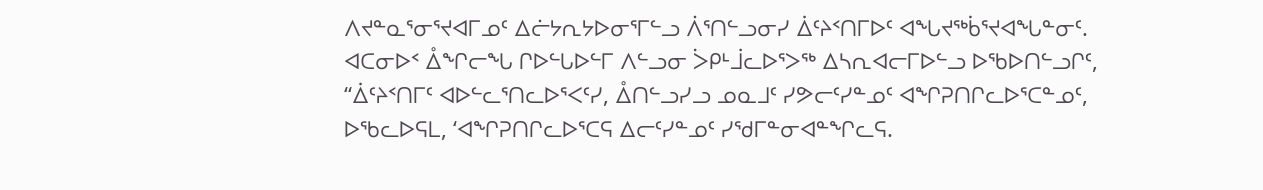ᐱᔪᓐᓇᕐᓂᕐᔪᐊᒥᓄᑦ ᐃᓖᔭᕆᔭᐅᓂᕐᒥᓪᓗ ᐲᕐᑎᓪᓗᓂᓯ ᐄᑦᔨᑉᑎᒥᐅᑦ ᐊᖓᔪᖅᑳᕐᔪᐊᖓᓐᓂᑦ.
ᐊᑕᓂᐅᑉ ᐂᖏᓕᖓ ᒋᐅᓪᒐᐅᓪᒥ ᐱᓪᓗᓂ ᐴᑭᒻᒨᓚᐅᕐᐳᖅ ᐃᓴᕆᐊᓕᒥᐅᓪᓗ ᐅᖃᐅᑎᓪᓗᒋᑦ, “ᐄᑦᔨᑉᑎᒥᑦ ᐊᐅᓪᓚᕐᑎᓚᐅᕐᐸᑦᓯ, ᐂᑎᓪᓗᓯᓗ ᓄᓇᒧᑦ ᓯᕗᓕᑦᓯᓐᓄᑦ ᐊᖏᕈᑎᒋᓚᐅᕐᑕᓐᓄᑦ, ᐅᖃᓚᐅᕋᒪ, ‘ᐊᖏᕈᑎᒋᓚᐅᕐᑕᕋ ᐃᓕᑦᓯᓐᓄᑦ ᓯᖁᒥᓐᓂᐊᓐᖏᓚᕋ.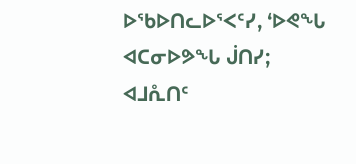ᐅᖃᐅᑎᓚᐅᕐᐸᑦᓯ, ‘ᐅᕙᖓ ᐊᑕᓂᐅᕗᖓ ᒎᑎᓯ; ᐊᒧᕅᑎᑦ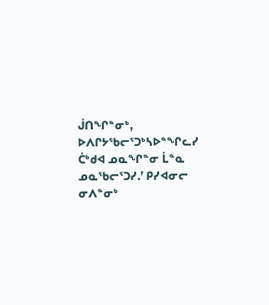ᒎᑎᖏᓐᓂᒃ, ᐅᐱᒋᔭᖃᓕᕐᑐᒃᓴᐅᓐᖏᓚᓯ ᑖᒃᑯᐊ ᓄᓇᖏᓐᓂ ᒫᓐᓇ ᓄᓇᖃᓕᕐᑐᓯ.’ ᑭᓯᐊᓂᓕ ᓂᐱᓐᓂᒃ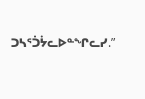ᑐᓴᕐᑑᔮᓚᐅᓐᖏᓚᓯ.”